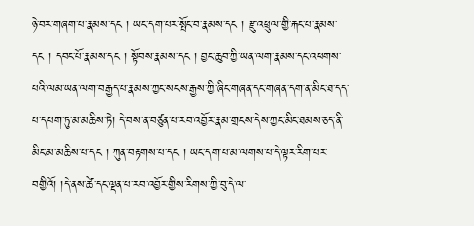ཉེ་བར་གཞག་པ་རྣམས་དང ། ཡང་དག་པར་སྤོང་བ་རྣམས་དང ། རྫུ་འཕྲུལ་གྱི་རྐང་པ་རྣམས་དང ། དབང་པོ་རྣམས་དང ། སྟོབས་རྣམས་དང ། བྱང་ཆུབ་ཀྱི་ཡན་ལག་རྣམས་དང་འཕགས་པའི་ལམ་ཡན་ལག་བརྒྱད་པ་རྣམས་ཀྱང་སངས་རྒྱས་ཀྱི་ཞིང་གཞན་དང་གཞན་དག་ན་མིང་ཐ་དད་པ་དཔག་ཏུ་མ་མཆིས་ཏེ། དེ་བས་ན་བཙུན་པ་རབ་འབྱོར་རྣམ་གྲངས་དེས་ཀྱང་མིང་ཐམས་ཅད་ནི་མིང་མ་མཆིས་པ་དང ། ཀུན་བརྟགས་པ་དང ། ཡང་དག་པ་མ་ལགས་པ་དེ་ལྟར་རིག་པར་བགྱིའོ། །དེ་ནས་ཚེ་དང་ལྡན་པ་རབ་འབྱོར་གྱིས་རིགས་ཀྱི་བུ་དེ་ལ་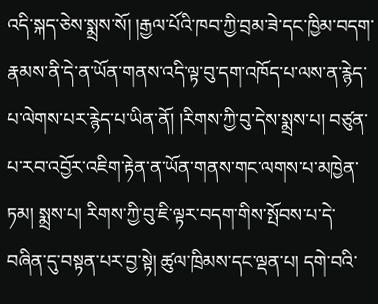འདི་སྐད་ཅེས་སྨྲས་སོ། །རྒྱལ་པོའི་ཁབ་ཀྱི་བྲམ་ཟེ་དང་ཁྱིམ་བདག་རྣམས་ནི་དེ་ན་ཡོན་གནས་འདི་ལྟ་བུ་དག་འཁོད་པ་ལས་ན་རྙེད་པ་ལེགས་པར་རྙེད་པ་ཡིན་ནོ། །རིགས་ཀྱི་བུ་དེས་སྨྲས་པ། བཙུན་པ་རབ་འབྱོར་འཇིག་རྟེན་ན་ཡོན་གནས་གང་ལགས་པ་མཁྱེན་ཏམ། སྨྲས་པ། རིགས་ཀྱི་བུ་ཇི་ལྟར་བདག་གིས་སྤོབས་པ་དེ་བཞིན་དུ་བསྟན་པར་བྱ་སྟེ། ཚུལ་ཁྲིམས་དང་ལྡན་པ། དགེ་བའི་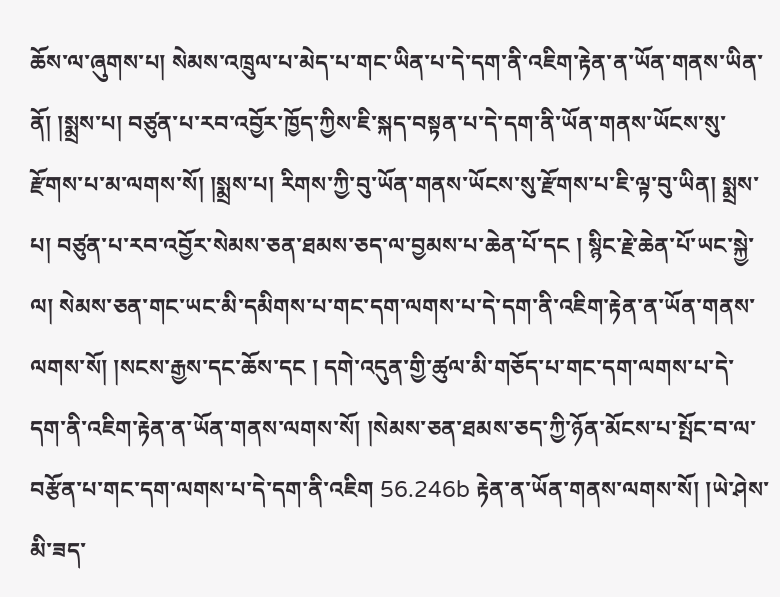ཆོས་ལ་ཞུགས་པ། སེམས་འཁྲུལ་པ་མེད་པ་གང་ཡིན་པ་དེ་དག་ནི་འཇིག་རྟེན་ན་ཡོན་གནས་ཡིན་ནོ། །སྨྲས་པ། བཙུན་པ་རབ་འབྱོར་ཁྱོད་ཀྱིས་ཇི་སྐད་བསྟན་པ་དེ་དག་ནི་ཡོན་གནས་ཡོངས་སུ་རྫོགས་པ་མ་ལགས་སོ། །སྨྲས་པ། རིགས་ཀྱི་བུ་ཡོན་གནས་ཡོངས་སུ་རྫོགས་པ་ཇི་ལྟ་བུ་ཡིན། སྨྲས་པ། བཙུན་པ་རབ་འབྱོར་སེམས་ཅན་ཐམས་ཅད་ལ་བྱམས་པ་ཆེན་པོ་དང ། སྙིང་རྗེ་ཆེན་པོ་ཡང་སྐྱེ་ལ། སེམས་ཅན་གང་ཡང་མི་དམིགས་པ་གང་དག་ལགས་པ་དེ་དག་ནི་འཇིག་རྟེན་ན་ཡོན་གནས་ལགས་སོ། །སངས་རྒྱས་དང་ཆོས་དང ། དགེ་འདུན་གྱི་ཚུལ་མི་གཅོད་པ་གང་དག་ལགས་པ་དེ་དག་ནི་འཇིག་རྟེན་ན་ཡོན་གནས་ལགས་སོ། །སེམས་ཅན་ཐམས་ཅད་ཀྱི་ཉོན་མོངས་པ་སྤོང་བ་ལ་བརྩོན་པ་གང་དག་ལགས་པ་དེ་དག་ནི་འཇིག 56.246b རྟེན་ན་ཡོན་གནས་ལགས་སོ། །ཡེ་ཤེས་མི་ཟད་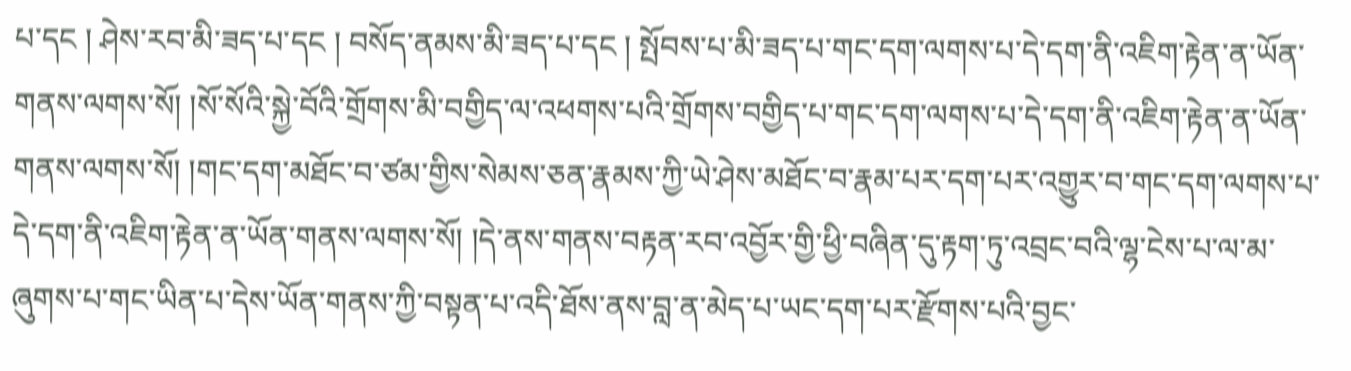པ་དང ། ཤེས་རབ་མི་ཟད་པ་དང ། བསོད་ནམས་མི་ཟད་པ་དང ། སྤོབས་པ་མི་ཟད་པ་གང་དག་ལགས་པ་དེ་དག་ནི་འཇིག་རྟེན་ན་ཡོན་གནས་ལགས་སོ། །སོ་སོའི་སྐྱེ་བོའི་གྲོགས་མི་བགྱིད་ལ་འཕགས་པའི་གྲོགས་བགྱིད་པ་གང་དག་ལགས་པ་དེ་དག་ནི་འཇིག་རྟེན་ན་ཡོན་གནས་ལགས་སོ། །གང་དག་མཐོང་བ་ཙམ་གྱིས་སེམས་ཅན་རྣམས་ཀྱི་ཡེ་ཤེས་མཐོང་བ་རྣམ་པར་དག་པར་འགྱུར་བ་གང་དག་ལགས་པ་དེ་དག་ནི་འཇིག་རྟེན་ན་ཡོན་གནས་ལགས་སོ། །དེ་ནས་གནས་བརྟན་རབ་འབྱོར་གྱི་ཕྱི་བཞིན་དུ་རྟག་ཏུ་འབྲང་བའི་ལྷ་ངེས་པ་ལ་མ་ཞུགས་པ་གང་ཡིན་པ་དེས་ཡོན་གནས་ཀྱི་བསྟན་པ་འདི་ཐོས་ནས་བླ་ན་མེད་པ་ཡང་དག་པར་རྫོགས་པའི་བྱང་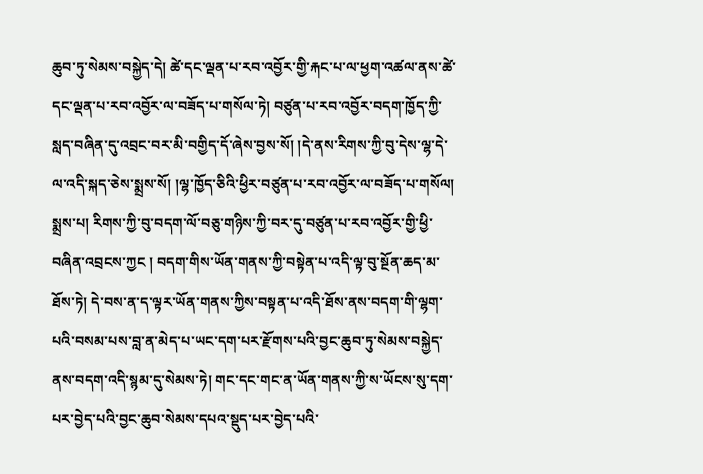ཆུབ་ཏུ་སེམས་བསྐྱེད་དེ། ཚེ་དང་ལྡན་པ་རབ་འབྱོར་གྱི་རྐང་པ་ལ་ཕྱག་འཚལ་ནས་ཚེ་དང་ལྡན་པ་རབ་འབྱོར་ལ་བཟོད་པ་གསོལ་ཏེ། བཙུན་པ་རབ་འབྱོར་བདག་ཁྱོད་ཀྱི་སླད་བཞིན་དུ་འབྲང་བར་མི་བགྱིད་དོ་ཞེས་བྱས་སོ། །དེ་ནས་རིགས་ཀྱི་བུ་དེས་ལྷ་དེ་ལ་འདི་སྐད་ཅེས་སྨྲས་སོ། །ལྷ་ཁྱོད་ཅིའི་ཕྱིར་བཙུན་པ་རབ་འབྱོར་ལ་བཟོད་པ་གསོལ། སྨྲས་པ། རིགས་ཀྱི་བུ་བདག་ལོ་བཅུ་གཉིས་ཀྱི་བར་དུ་བཙུན་པ་རབ་འབྱོར་གྱི་ཕྱི་བཞིན་འབྲངས་ཀྱང ། བདག་གིས་ཡོན་གནས་ཀྱི་བསྟེན་པ་འདི་ལྟ་བུ་སྔོན་ཆད་མ་ཐོས་ཏེ། དེ་བས་ན་ད་ལྟར་ཡོན་གནས་ཀྱིས་བསྟན་པ་འདི་ཐོས་ནས་བདག་གི་ལྷག་པའི་བསམ་པས་བླ་ན་མེད་པ་ཡང་དག་པར་རྫོགས་པའི་བྱང་ཆུབ་ཏུ་སེམས་བསྐྱེད་ནས་བདག་འདི་སྙམ་དུ་སེམས་ཏེ། གང་དང་གང་ན་ཡོན་གནས་ཀྱི་ས་ཡོངས་སུ་དག་པར་བྱེད་པའི་བྱང་ཆུབ་སེམས་དཔའ་སྡུད་པར་བྱེད་པའི་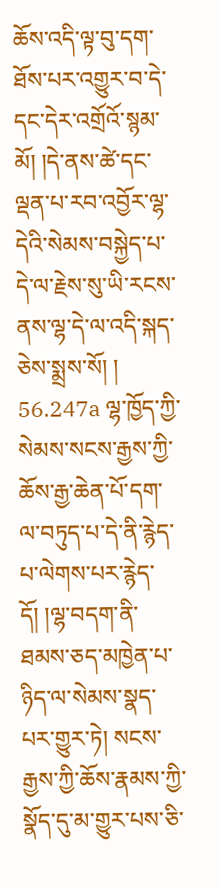ཆོས་འདི་ལྟ་བུ་དག་ཐོས་པར་འགྱུར་བ་དེ་དང་དེར་འགྲོའོ་སྙམ་མོ། །དེ་ནས་ཚེ་དང་ལྡན་པ་རབ་འབྱོར་ལྷ་དེའི་སེམས་བསྐྱེད་པ་དེ་ལ་རྗེས་སུ་ཡི་རངས་ནས་ལྷ་དེ་ལ་འདི་སྐད་ཅེས་སྨྲས་སོ། ། 56.247a ལྷ་ཁྱོད་ཀྱི་སེམས་སངས་རྒྱས་ཀྱི་ཆོས་རྒྱ་ཆེན་པོ་དག་ལ་བཏུད་པ་དེ་ནི་རྙེད་པ་ལེགས་པར་རྙེད་དོ། །ལྷ་བདག་ནི་ཐམས་ཅད་མཁྱེན་པ་ཉིད་ལ་སེམས་སྣད་པར་གྱུར་ཏེ། སངས་རྒྱས་ཀྱི་ཆོས་རྣམས་ཀྱི་སྣོད་དུ་མ་གྱུར་པས་ཅི་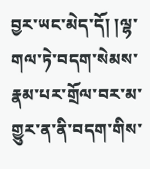བྱར་ཡང་མེད་དོ། །ལྷ་གལ་ཏེ་བདག་སེམས་རྣམ་པར་གྲོལ་བར་མ་གྱུར་ན་ནི་བདག་གིས་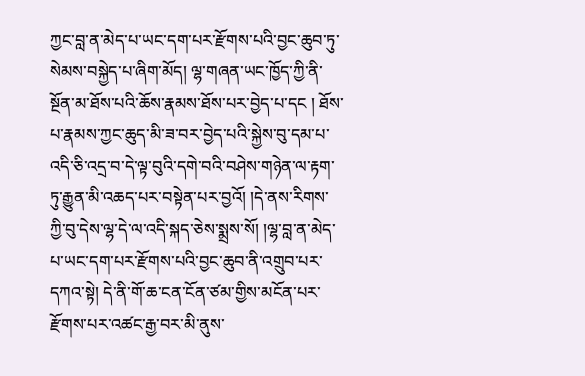ཀྱང་བླ་ན་མེད་པ་ཡང་དག་པར་རྫོགས་པའི་བྱང་ཆུབ་ཏུ་སེམས་བསྐྱེད་པ་ཞིག་མོད། ལྷ་གཞན་ཡང་ཁྱོད་ཀྱི་ནི་སྔོན་མ་ཐོས་པའི་ཆོས་རྣམས་ཐོས་པར་བྱེད་པ་དང ། ཐོས་པ་རྣམས་ཀྱང་ཆུད་མི་ཟ་བར་བྱེད་པའི་སྐྱེས་བུ་དམ་པ་འདི་ཅི་འདྲ་བ་དེ་ལྟ་བུའི་དགེ་བའི་བཤེས་གཉེན་ལ་རྟག་ཏུ་རྒྱུན་མི་འཆད་པར་བསྟེན་པར་བྱའོ། །དེ་ནས་རིགས་ཀྱི་བུ་དེས་ལྷ་དེ་ལ་འདི་སྐད་ཅེས་སྨྲས་སོ། །ལྷ་བླ་ན་མེད་པ་ཡང་དག་པར་རྫོགས་པའི་བྱང་ཆུབ་ནི་འགྲུབ་པར་དཀའ་སྟེ། དེ་ནི་གོ་ཆ་ངན་ངོན་ཙམ་གྱིས་མངོན་པར་རྫོགས་པར་འཚང་རྒྱ་བར་མི་ནུས་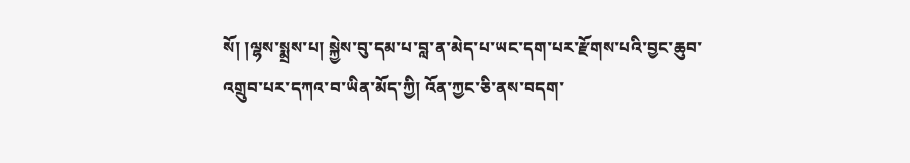སོ། །ལྷས་སྨྲས་པ། སྐྱེས་བུ་དམ་པ་བླ་ན་མེད་པ་ཡང་དག་པར་རྫོགས་པའི་བྱང་ཆུབ་འགྲུབ་པར་དཀའ་བ་ཡིན་མོད་ཀྱི། འོན་ཀྱང་ཅི་ནས་བདག་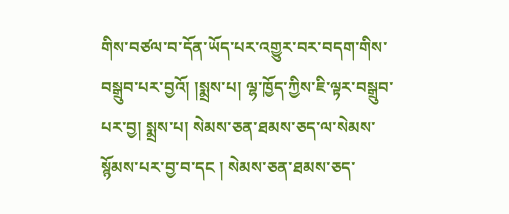གིས་བཙལ་བ་དོན་ཡོད་པར་འགྱུར་བར་བདག་གིས་བསྒྲུབ་པར་བྱའོ། །སྨྲས་པ། ལྷ་ཁྱོད་ཀྱིས་ཇི་ལྟར་བསྒྲུབ་པར་བྱ། སྨྲས་པ། སེམས་ཅན་ཐམས་ཅད་ལ་སེམས་སྙོམས་པར་བྱ་བ་དང ། སེམས་ཅན་ཐམས་ཅད་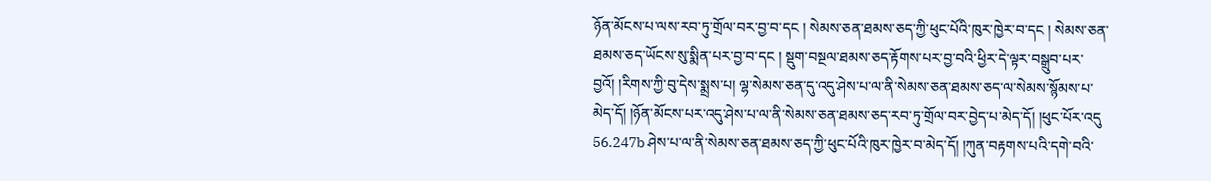ཉོན་མོངས་པ་ལས་རབ་ཏུ་གྲོལ་བར་བྱ་བ་དང ། སེམས་ཅན་ཐམས་ཅད་ཀྱི་ཕུང་པོའི་ཁུར་ཁྱེར་བ་དང ། སེམས་ཅན་ཐམས་ཅད་ཡོངས་སུ་སྨིན་པར་བྱ་བ་དང ། སྡུག་བསྔལ་ཐམས་ཅད་རྟོགས་པར་བྱ་བའི་ཕྱིར་དེ་ལྟར་བསྒྲུབ་པར་བྱའོ། །རིགས་ཀྱི་བུ་དེས་སྨྲས་པ། ལྷ་སེམས་ཅན་དུ་འདུ་ཤེས་པ་ལ་ནི་སེམས་ཅན་ཐམས་ཅད་ལ་སེམས་སྙོམས་པ་མེད་དོ། །ཉོན་མོངས་པར་འདུ་ཤེས་པ་ལ་ནི་སེམས་ཅན་ཐམས་ཅད་རབ་ཏུ་གྲོལ་བར་བྱེད་པ་མེད་དོ། །ཕུང་པོར་འདུ 56.247b ཤེས་པ་ལ་ནི་སེམས་ཅན་ཐམས་ཅད་ཀྱི་ཕུང་པོའི་ཁུར་ཁྱེར་བ་མེད་དོ། །ཀུན་བརྟགས་པའི་དགེ་བའི་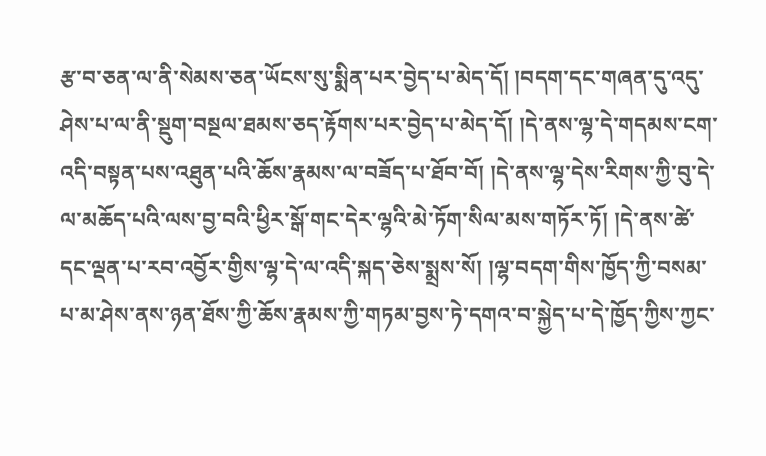རྩ་བ་ཅན་ལ་ནི་སེམས་ཅན་ཡོངས་སུ་སྨིན་པར་བྱེད་པ་མེད་དོ། །བདག་དང་གཞན་དུ་འདུ་ཤེས་པ་ལ་ནི་སྡུག་བསྔལ་ཐམས་ཅད་རྟོགས་པར་བྱེད་པ་མེད་དོ། །དེ་ནས་ལྷ་དེ་གདམས་ངག་འདི་བསྟན་པས་འཐུན་པའི་ཆོས་རྣམས་ལ་བཟོད་པ་ཐོབ་བོ། །དེ་ནས་ལྷ་དེས་རིགས་ཀྱི་བུ་དེ་ལ་མཆོད་པའི་ལས་བྱ་བའི་ཕྱིར་སྒོ་གང་དེར་ལྷའི་མེ་ཏོག་སིལ་མས་གཏོར་ཏོ། །དེ་ནས་ཚེ་དང་ལྡན་པ་རབ་འབྱོར་གྱིས་ལྷ་དེ་ལ་འདི་སྐད་ཅེས་སྨྲས་སོ། །ལྷ་བདག་གིས་ཁྱོད་ཀྱི་བསམ་པ་མ་ཤེས་ནས་ཉན་ཐོས་ཀྱི་ཆོས་རྣམས་ཀྱི་གཏམ་བྱས་ཏེ་དགའ་བ་སྐྱེད་པ་དེ་ཁྱོད་ཀྱིས་ཀྱང་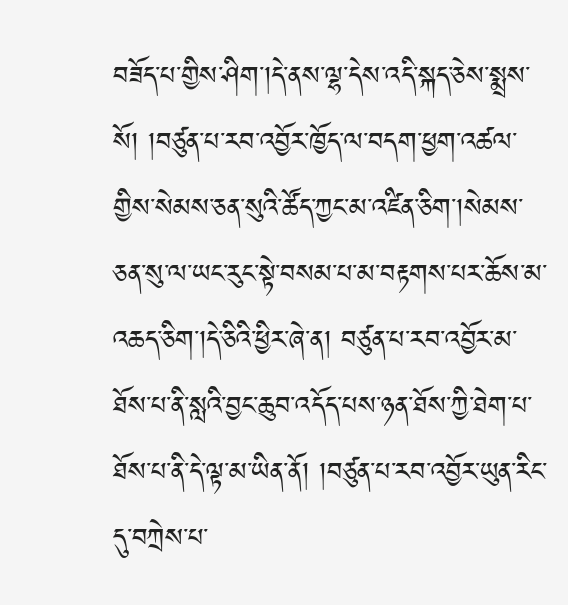བཟོད་པ་གྱིས་ཤིག་།དེ་ནས་ལྷ་དེས་འདི་སྐད་ཅེས་སྨྲས་སོ། །བཙུན་པ་རབ་འབྱོར་ཁྱོད་ལ་བདག་ཕྱག་འཚལ་གྱིས་སེམས་ཅན་སུའི་ཚོད་ཀྱང་མ་འཛིན་ཅིག་།སེམས་ཅན་སུ་ལ་ཡང་རུང་སྟེ་བསམ་པ་མ་བརྟགས་པར་ཆོས་མ་འཆད་ཅིག་།དེ་ཅིའི་ཕྱིར་ཞེ་ན། བཙུན་པ་རབ་འབྱོར་མ་ཐོས་པ་ནི་སླའི་བྱང་ཆུབ་འདོད་པས་ཉན་ཐོས་ཀྱི་ཐེག་པ་ཐོས་པ་ནི་དེ་ལྟ་མ་ཡིན་ནོ། །བཙུན་པ་རབ་འབྱོར་ཡུན་རིང་དུ་བཀྲེས་པ་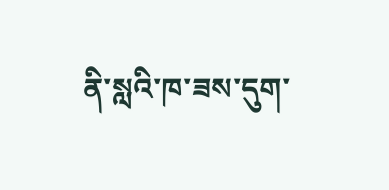ནི་སླའི་ཁ་ཟས་དུག་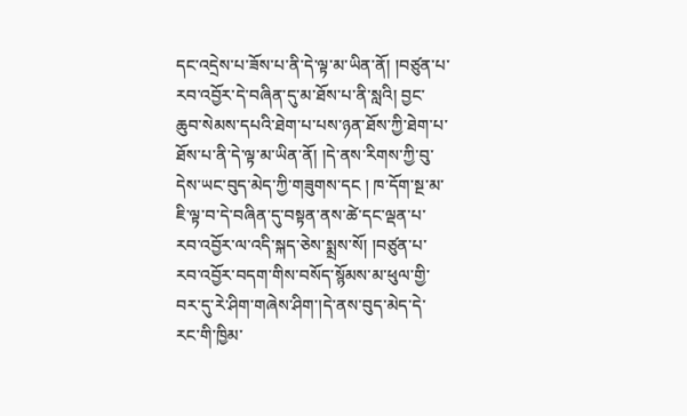དང་འདྲེས་པ་ཟོས་པ་ནི་དེ་ལྟ་མ་ཡིན་ནོ། །བཙུན་པ་རབ་འབྱོར་དེ་བཞིན་དུ་མ་ཐོས་པ་ནི་སླའི། བྱང་ཆུབ་སེམས་དཔའི་ཐེག་པ་པས་ཉན་ཐོས་ཀྱི་ཐེག་པ་ཐོས་པ་ནི་དེ་ལྟ་མ་ཡིན་ནོ། །དེ་ནས་རིགས་ཀྱི་བུ་དེས་ཡང་བུད་མེད་ཀྱི་གཟུགས་དང ། ཁ་དོག་སྔ་མ་ཇི་ལྟ་བ་དེ་བཞིན་དུ་བསྟན་ནས་ཚེ་དང་ལྡན་པ་རབ་འབྱོར་ལ་འདི་སྐད་ཅེས་སྨྲས་སོ། །བཙུན་པ་རབ་འབྱོར་བདག་གིས་བསོད་སྙོམས་མ་ཕུལ་གྱི་བར་དུ་རེ་ཤིག་གཞེས་ཤིག་།དེ་ནས་བུད་མེད་དེ་རང་གི་ཁྱིམ་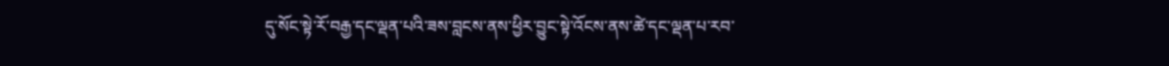དུ་སོང་སྟེ་རོ་བརྒྱ་དང་ལྡན་པའི་ཟས་བླངས་ནས་ཕྱིར་བྱུང་སྟེ་འོངས་ནས་ཚེ་དང་ལྡན་པ་རབ་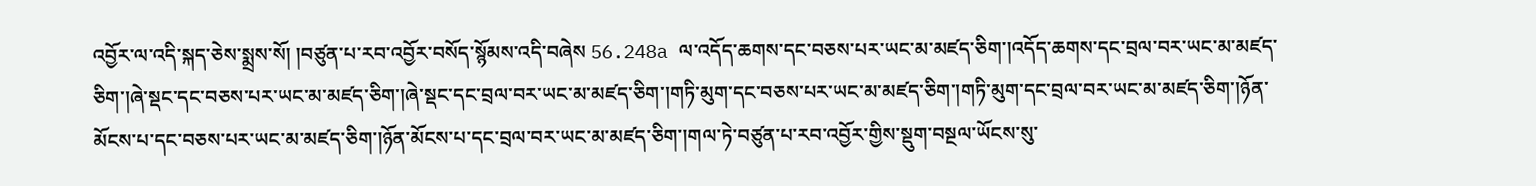འབྱོར་ལ་འདི་སྐད་ཅེས་སྨྲས་སོ། །བཙུན་པ་རབ་འབྱོར་བསོད་སྙོམས་འདི་བཞེས 56.248a ལ་འདོད་ཆགས་དང་བཅས་པར་ཡང་མ་མཛད་ཅིག་།འདོད་ཆགས་དང་བྲལ་བར་ཡང་མ་མཛད་ཅིག་།ཞེ་སྡང་དང་བཅས་པར་ཡང་མ་མཛད་ཅིག་།ཞེ་སྡང་དང་བྲལ་བར་ཡང་མ་མཛད་ཅིག་།གཏི་མུག་དང་བཅས་པར་ཡང་མ་མཛད་ཅིག་།གཏི་མུག་དང་བྲལ་བར་ཡང་མ་མཛད་ཅིག་།ཉོན་མོངས་པ་དང་བཅས་པར་ཡང་མ་མཛད་ཅིག་།ཉོན་མོངས་པ་དང་བྲལ་བར་ཡང་མ་མཛད་ཅིག་།གལ་ཏེ་བཙུན་པ་རབ་འབྱོར་གྱིས་སྡུག་བསྔལ་ཡོངས་སུ་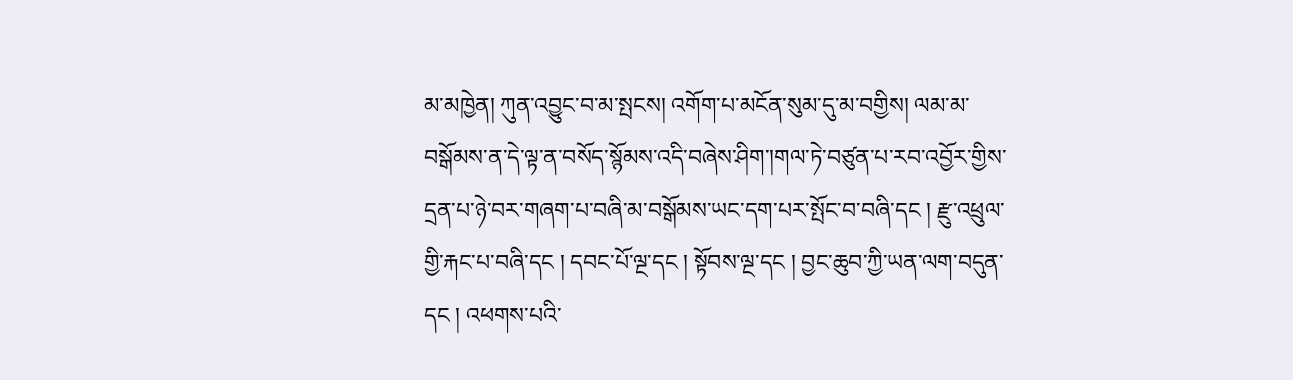མ་མཁྱེན། ཀུན་འབྱུང་བ་མ་སྤངས། འགོག་པ་མངོན་སུམ་དུ་མ་བགྱིས། ལམ་མ་བསྒོམས་ན་དེ་ལྟ་ན་བསོད་སྙོམས་འདི་བཞེས་ཤིག་།གལ་ཏེ་བཙུན་པ་རབ་འབྱོར་གྱིས་དྲན་པ་ཉེ་བར་གཞག་པ་བཞི་མ་བསྒོམས་ཡང་དག་པར་སྤོང་བ་བཞི་དང ། རྫུ་འཕྲུལ་གྱི་རྐང་པ་བཞི་དང ། དབང་པོ་ལྔ་དང ། སྟོབས་ལྔ་དང ། བྱང་ཆུབ་ཀྱི་ཡན་ལག་བདུན་དང ། འཕགས་པའི་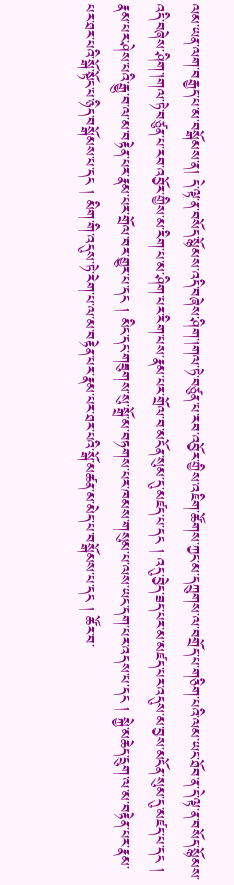ལམ་ཡན་ལག་བརྒྱད་པ་མ་བསྒོམས་ན། དེ་ལྟ་ན་བསོད་སྙོམས་འདི་བཞེས་ཤིག་།གལ་ཏེ་བཙུན་པ་རབ་འབྱོར་གྱིས་འཇིག་ཚོགས་ཀྱང་མ་དཀྲུགས་ལ་བགྲོད་པ་གཅིག་པའི་ལམ་ཡང་ཐོབ་ན་དེ་ལྟ་ན་བསོད་སྙོམས་འདི་བཞེས་ཤིག་།གལ་ཏེ་བཙུན་པ་རབ་འབྱོར་གྱིས་མ་རིག་པ་མ་ཤིག་པར་རིག་པས་རྣམ་པར་གྲོལ་བ་མངོན་སུམ་དུ་མཛད་པ་དང ། འདུ་བྱེད་ཟད་པར་མ་མཛད་པར་འདུས་མ་བྱས་མངོན་སུམ་དུ་མཛད་པ་དང ། རྣམ་པར་ཤེས་པའི་རྒྱུ་བ་ལ་མ་བརྟེན་པར་རྣམ་པར་གྲོལ་བར་གྱུར་པ་དང ། མིང་དང་གཟུགས་སུ་སྒྲོ་མ་བཏགས་པར་ཁམས་གསུམ་པ་ལས་ཡང་དག་པར་འདས་པ་དང ། སྐྱེ་མཆེད་དྲུག་ལ་མ་བརྟེན་པར་རྣམ་པར་ཐར་པའི་སྒོ་སྟོང་པ་ཉིད་བསྒོམས་པ་དང ། མིག་གི་འདུས་ཏེ་རེག་པ་ལ་མ་བརྟེན་པར་རྣམ་པར་ཐར་པའི་སྒོ་མཚན་མ་མེད་པ་བསྒོམས་པ་དང ། ཚོར་བ་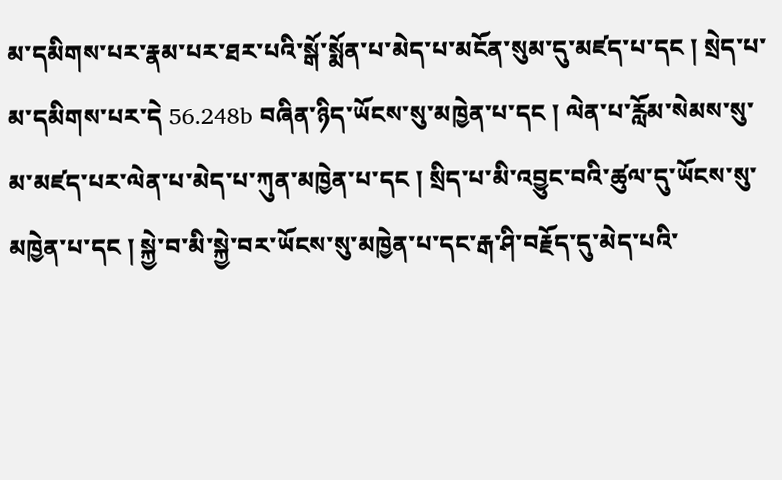མ་དམིགས་པར་རྣམ་པར་ཐར་པའི་སྒོ་སྨོན་པ་མེད་པ་མངོན་སུམ་དུ་མཛད་པ་དང ། སྲེད་པ་མ་དམིགས་པར་དེ 56.248b བཞིན་ཉིད་ཡོངས་སུ་མཁྱེན་པ་དང ། ལེན་པ་རློམ་སེམས་སུ་མ་མཛད་པར་ལེན་པ་མེད་པ་ཀུན་མཁྱེན་པ་དང ། སྲིད་པ་མི་འབྱུང་བའི་ཚུལ་དུ་ཡོངས་སུ་མཁྱེན་པ་དང ། སྐྱེ་བ་མི་སྐྱེ་བར་ཡོངས་སུ་མཁྱེན་པ་དང་རྒ་ཤི་བརྗོད་དུ་མེད་པའི་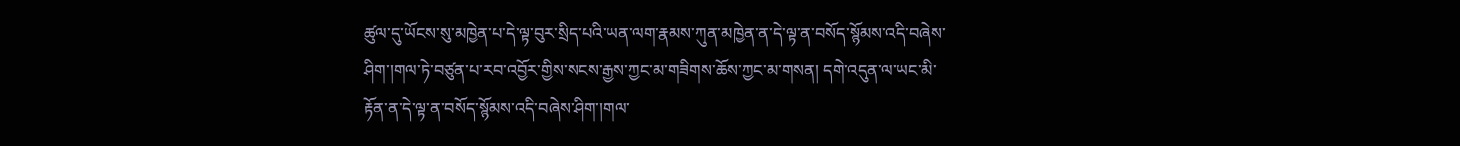ཚུལ་དུ་ཡོངས་སུ་མཁྱེན་པ་དེ་ལྟ་བུར་སྲིད་པའི་ཡན་ལག་རྣམས་ཀུན་མཁྱེན་ན་དེ་ལྟ་ན་བསོད་སྙོམས་འདི་བཞེས་ཤིག་།གལ་ཏེ་བཙུན་པ་རབ་འབྱོར་གྱིས་སངས་རྒྱས་ཀྱང་མ་གཟིགས་ཆོས་ཀྱང་མ་གསན། དགེ་འདུན་ལ་ཡང་མི་རྟོན་ན་དེ་ལྟ་ན་བསོད་སྙོམས་འདི་བཞེས་ཤིག་།གལ་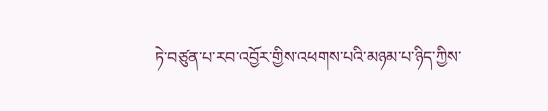ཏེ་བཙུན་པ་རབ་འབྱོར་གྱིས་འཕགས་པའི་མཉམ་པ་ཉིད་ཀྱིས་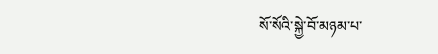སོ་སོའི་སྐྱེ་བོ་མཉམ་པ་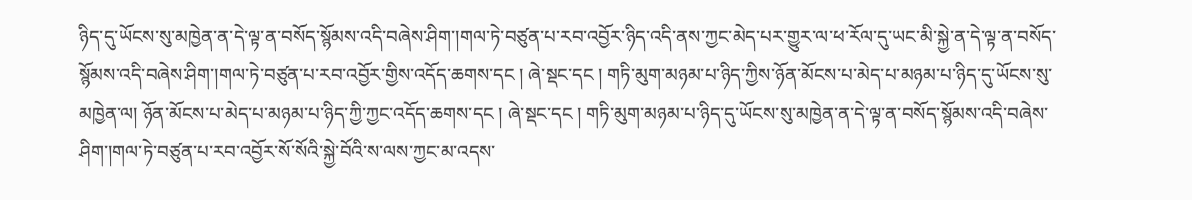ཉིད་དུ་ཡོངས་སུ་མཁྱེན་ན་དེ་ལྟ་ན་བསོད་སྙོམས་འདི་བཞེས་ཤིག་།གལ་ཏེ་བཙུན་པ་རབ་འབྱོར་ཉིད་འདི་ནས་ཀྱང་མེད་པར་གྱུར་ལ་ཕ་རོལ་དུ་ཡང་མི་སྐྱེ་ན་དེ་ལྟ་ན་བསོད་སྙོམས་འདི་བཞེས་ཤིག་།གལ་ཏེ་བཙུན་པ་རབ་འབྱོར་གྱིས་འདོད་ཆགས་དང ། ཞེ་སྡང་དང ། གཏི་མུག་མཉམ་པ་ཉིད་ཀྱིས་ཉོན་མོངས་པ་མེད་པ་མཉམ་པ་ཉིད་དུ་ཡོངས་སུ་མཁྱེན་ལ། ཉོན་མོངས་པ་མེད་པ་མཉམ་པ་ཉིད་ཀྱི་ཀྱང་འདོད་ཆགས་དང ། ཞེ་སྡང་དང ། གཏི་མུག་མཉམ་པ་ཉིད་དུ་ཡོངས་སུ་མཁྱེན་ན་དེ་ལྟ་ན་བསོད་སྙོམས་འདི་བཞེས་ཤིག་།གལ་ཏེ་བཙུན་པ་རབ་འབྱོར་སོ་སོའི་སྐྱེ་བོའི་ས་ལས་ཀྱང་མ་འདས་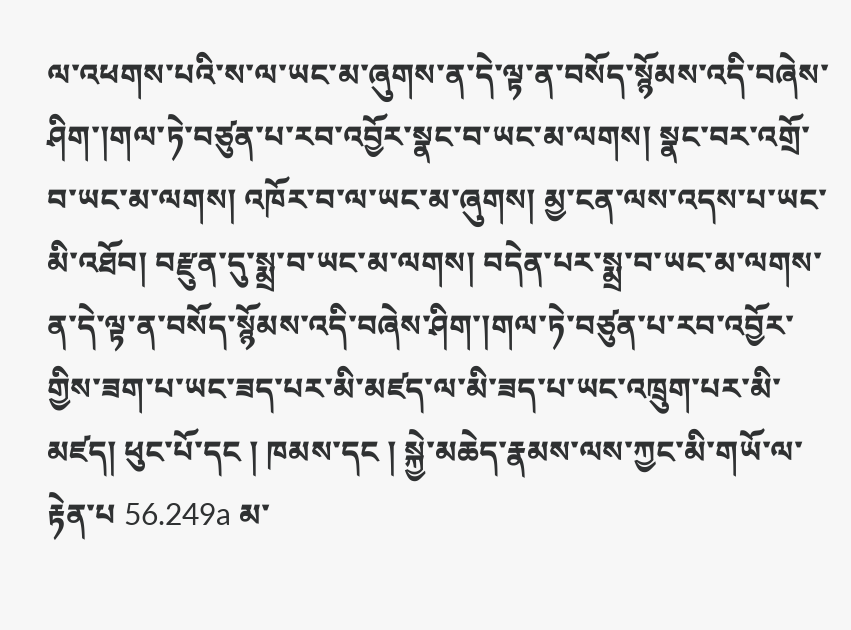ལ་འཕགས་པའི་ས་ལ་ཡང་མ་ཞུགས་ན་དེ་ལྟ་ན་བསོད་སྙོམས་འདི་བཞེས་ཤིག་།གལ་ཏེ་བཙུན་པ་རབ་འབྱོར་སྣང་བ་ཡང་མ་ལགས། སྣང་བར་འགྲོ་བ་ཡང་མ་ལགས། འཁོར་བ་ལ་ཡང་མ་ཞུགས། མྱ་ངན་ལས་འདས་པ་ཡང་མི་འཐོབ། བརྫུན་དུ་སྨྲ་བ་ཡང་མ་ལགས། བདེན་པར་སྨྲ་བ་ཡང་མ་ལགས་ན་དེ་ལྟ་ན་བསོད་སྙོམས་འདི་བཞེས་ཤིག་།གལ་ཏེ་བཙུན་པ་རབ་འབྱོར་གྱིས་ཟག་པ་ཡང་ཟད་པར་མི་མཛད་ལ་མི་ཟད་པ་ཡང་འཁྲུག་པར་མི་མཛད། ཕུང་པོ་དང ། ཁམས་དང ། སྐྱེ་མཆེད་རྣམས་ལས་ཀྱང་མི་གཡོ་ལ་རྟེན་པ 56.249a མ་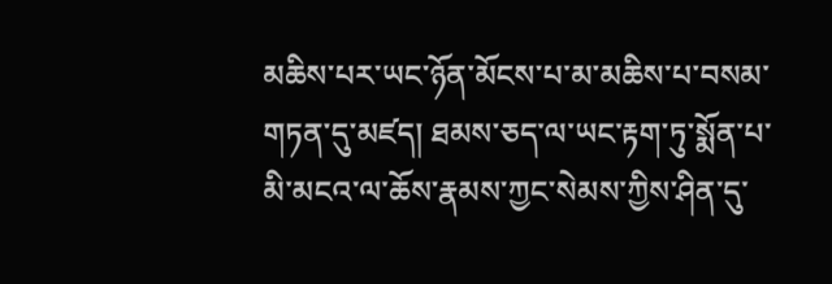མཆིས་པར་ཡང་ཉོན་མོངས་པ་མ་མཆིས་པ་བསམ་གཏན་དུ་མཛད། ཐམས་ཅད་ལ་ཡང་རྟག་ཏུ་སྨོན་པ་མི་མངའ་ལ་ཆོས་རྣམས་ཀྱང་སེམས་ཀྱིས་ཤིན་དུ་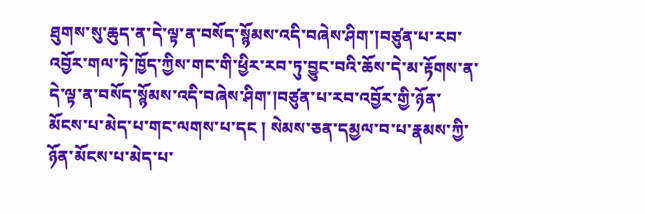ཐུགས་སུ་ཆུད་ན་དེ་ལྟ་ན་བསོད་སྙོམས་འདི་བཞེས་ཤིག་།བཙུན་པ་རབ་འབྱོར་གལ་ཏེ་ཁྱོད་ཀྱིས་གང་གི་ཕྱིར་རབ་ཏུ་བྱུང་བའི་ཆོས་དེ་མ་རྟོགས་ན་དེ་ལྟ་ན་བསོད་སྙོམས་འདི་བཞེས་ཤིག་།བཙུན་པ་རབ་འབྱོར་གྱི་ཉོན་མོངས་པ་མེད་པ་གང་ལགས་པ་དང ། སེམས་ཅན་དམྱལ་བ་པ་རྣམས་ཀྱི་ཉོན་མོངས་པ་མེད་པ་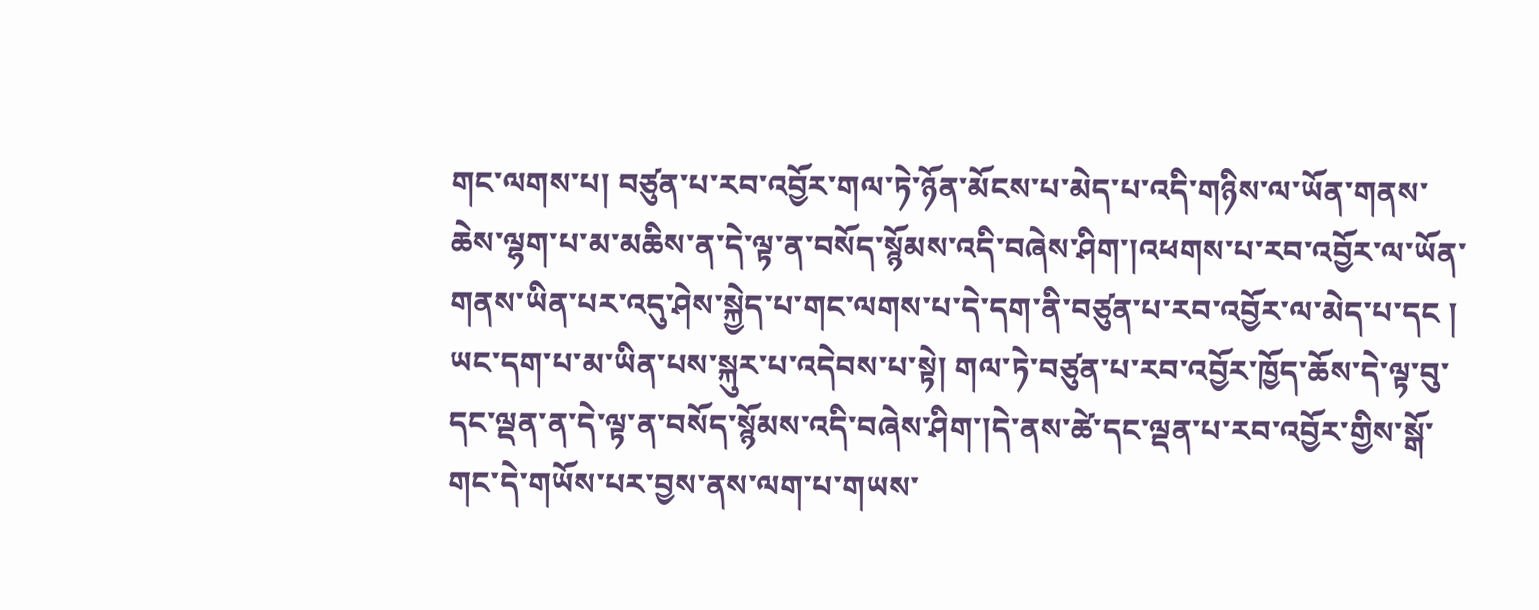གང་ལགས་པ། བཙུན་པ་རབ་འབྱོར་གལ་ཏེ་ཉོན་མོངས་པ་མེད་པ་འདི་གཉིས་ལ་ཡོན་གནས་ཆེས་ལྷག་པ་མ་མཆིས་ན་དེ་ལྟ་ན་བསོད་སྙོམས་འདི་བཞེས་ཤིག་།འཕགས་པ་རབ་འབྱོར་ལ་ཡོན་གནས་ཡིན་པར་འདུ་ཤེས་སྐྱེད་པ་གང་ལགས་པ་དེ་དག་ནི་བཙུན་པ་རབ་འབྱོར་ལ་མེད་པ་དང ། ཡང་དག་པ་མ་ཡིན་པས་སྐུར་པ་འདེབས་པ་སྟེ། གལ་ཏེ་བཙུན་པ་རབ་འབྱོར་ཁྱོད་ཆོས་དེ་ལྟ་བུ་དང་ལྡན་ན་དེ་ལྟ་ན་བསོད་སྙོམས་འདི་བཞེས་ཤིག་།དེ་ནས་ཚེ་དང་ལྡན་པ་རབ་འབྱོར་གྱིས་སྒོ་གང་དེ་གཡོས་པར་བྱས་ནས་ལག་པ་གཡས་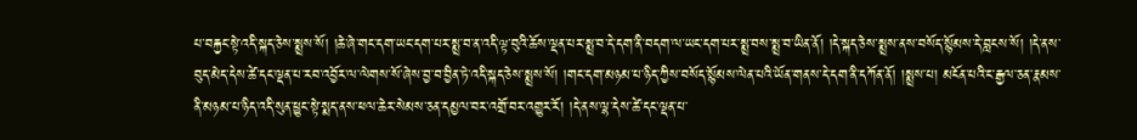པ་བརྐྱང་སྟེ་འདི་སྐད་ཅེས་སྨྲས་སོ། །ཆེ་ཞེ་གང་དག་ཡང་དག་པར་སྨྲ་བ་ན་འདི་ལྟ་བུའི་ཆོས་ལྡན་པར་སྨྲ་བ་དེ་དག་ནི་བདག་ལ་ཡང་དག་པར་སྨྲ་བས་སྨྲ་བ་ཡིན་ནོ། །དེ་སྐད་ཅེས་སྨྲས་ནས་བསོད་སྙོམས་དེ་བླངས་སོ། །དེ་ནས་བུད་མེད་དེས་ཚེ་དང་ལྡན་པ་རབ་འབྱོར་ལ་ལེགས་སོ་ཞེས་བྱ་བ་བྱིན་ཏེ་འདི་སྐད་ཅེས་སྨྲས་སོ། །གང་དག་མཉམ་པ་ཉིད་ཀྱིས་བསོད་སྙོམས་ལེན་པའི་ཡོན་གནས་དེ་དག་ནི་དཀོན་ནོ། །སྨྲས་པ། མངོན་པའི་ང་རྒྱལ་ཅན་རྣམས་ནི་མཉམ་པ་ཉིད་འདི་སུན་ཕྱུང་སྟེ་སྨད་ནས་ཕལ་ཆེར་སེམས་ཅན་དམྱལ་བར་འགྲོ་བར་འགྱུར་རོ། །དེ་ནས་ལྷ་དེས་ཚེ་དང་ལྡན་པ་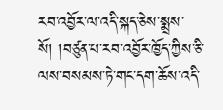རབ་འབྱོར་ལ་འདི་སྐད་ཅེས་སྨྲས་སོ། །བཙུན་པ་རབ་འབྱོར་ཁྱོད་ཀྱིས་ཅི་ལས་བསམས་ཏེ་གང་དག་ཆོས་འདི་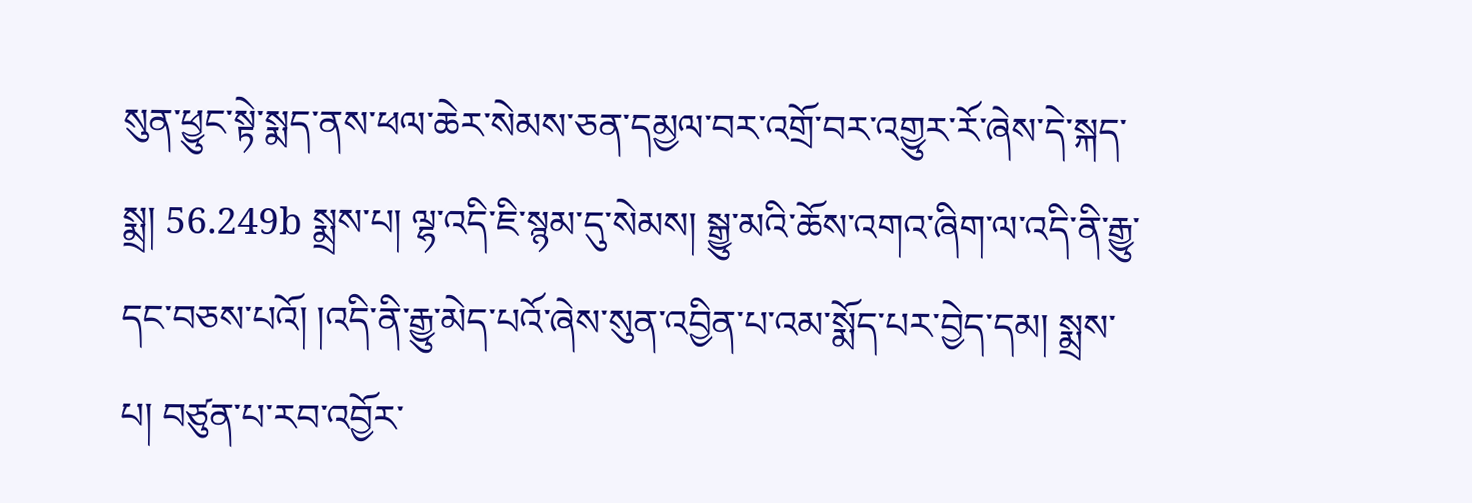སུན་ཕྱུང་སྟེ་སྨད་ནས་ཕལ་ཆེར་སེམས་ཅན་དམྱལ་བར་འགྲོ་བར་འགྱུར་རོ་ཞེས་དེ་སྐད་སྨྲ། 56.249b སྨྲས་པ། ལྷ་འདི་ཇི་སྙམ་དུ་སེམས། སྒྱུ་མའི་ཆོས་འགའ་ཞིག་ལ་འདི་ནི་རྒྱུ་དང་བཅས་པའོ། །འདི་ནི་རྒྱུ་མེད་པའོ་ཞེས་སུན་འབྱིན་པ་འམ་སྨོད་པར་བྱེད་དམ། སྨྲས་པ། བཙུན་པ་རབ་འབྱོར་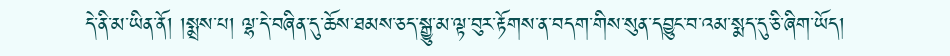དེ་ནི་མ་ཡིན་ནོ། །སྨྲས་པ། ལྷ་དེ་བཞིན་དུ་ཆོས་ཐམས་ཅད་སྒྱུ་མ་ལྟ་བུར་རྟོགས་ན་བདག་གིས་སུན་དབྱུང་བ་འམ་སྨད་དུ་ཅི་ཞིག་ཡོད།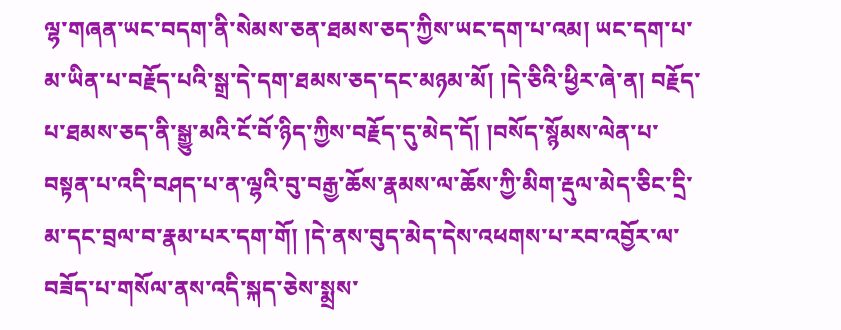ལྷ་གཞན་ཡང་བདག་ནི་སེམས་ཅན་ཐམས་ཅད་ཀྱིས་ཡང་དག་པ་འམ། ཡང་དག་པ་མ་ཡིན་པ་བརྗོད་པའི་སྒྲ་དེ་དག་ཐམས་ཅད་དང་མཉམ་མོ། །དེ་ཅིའི་ཕྱིར་ཞེ་ན། བརྗོད་པ་ཐམས་ཅད་ནི་སྒྱུ་མའི་ངོ་བོ་ཉིད་ཀྱིས་བརྗོད་དུ་མེད་དོ། །བསོད་སྙོམས་ལེན་པ་བསྟན་པ་འདི་བཤད་པ་ན་ལྷའི་བུ་བརྒྱ་ཆོས་རྣམས་ལ་ཆོས་ཀྱི་མིག་རྡུལ་མེད་ཅིང་དྲི་མ་དང་བྲལ་བ་རྣམ་པར་དག་གོ། །དེ་ནས་བུད་མེད་དེས་འཕགས་པ་རབ་འབྱོར་ལ་བཟོད་པ་གསོལ་ནས་འདི་སྐད་ཅེས་སྨྲས་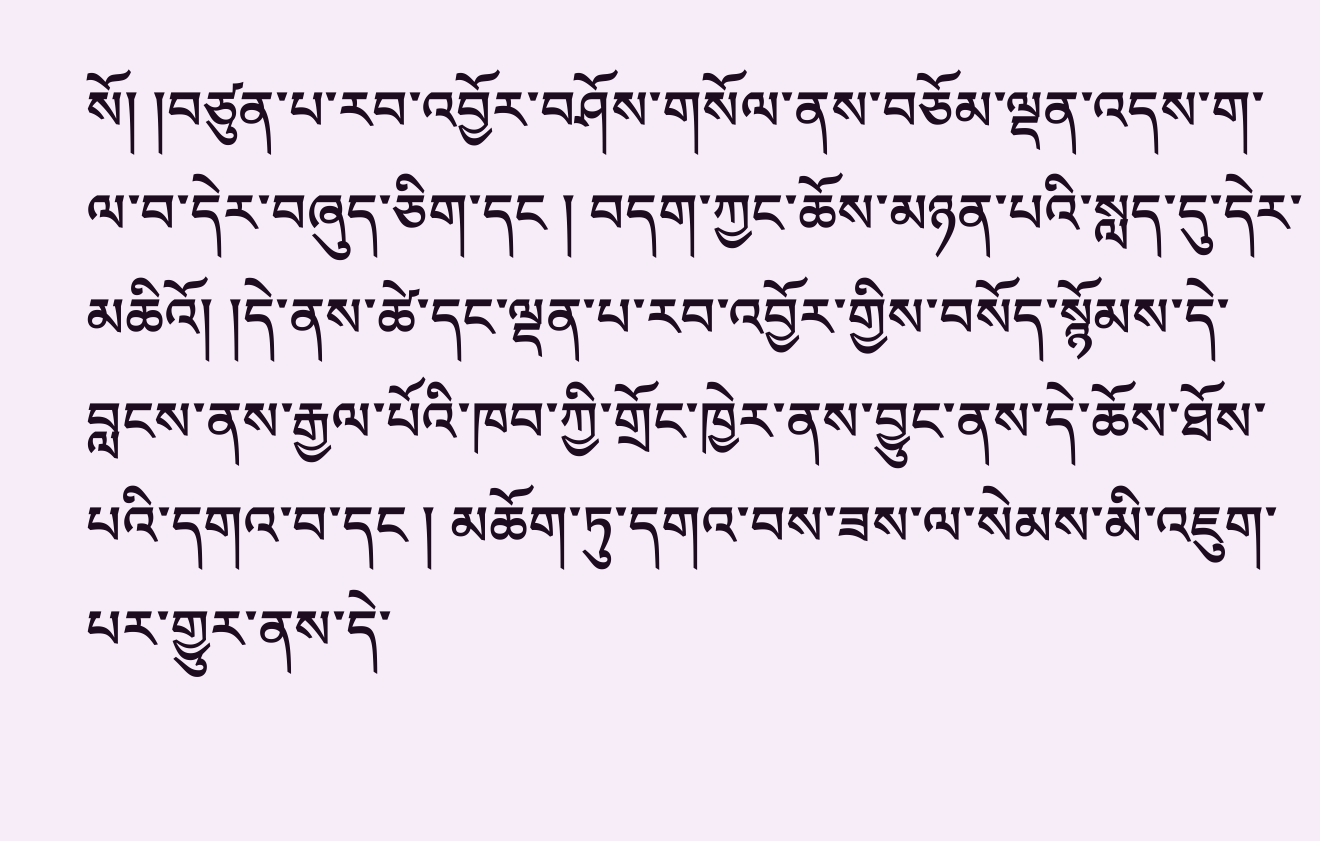སོ། །བཙུན་པ་རབ་འབྱོར་བཤོས་གསོལ་ནས་བཅོམ་ལྡན་འདས་ག་ལ་བ་དེར་བཞུད་ཅིག་དང ། བདག་ཀྱང་ཆོས་མཉན་པའི་སླད་དུ་དེར་མཆིའོ། །དེ་ནས་ཚེ་དང་ལྡན་པ་རབ་འབྱོར་གྱིས་བསོད་སྙོམས་དེ་བླངས་ནས་རྒྱལ་པོའི་ཁབ་ཀྱི་གྲོང་ཁྱེར་ནས་བྱུང་ནས་དེ་ཆོས་ཐོས་པའི་དགའ་བ་དང ། མཆོག་ཏུ་དགའ་བས་ཟས་ལ་སེམས་མི་འཇུག་པར་གྱུར་ནས་དེ་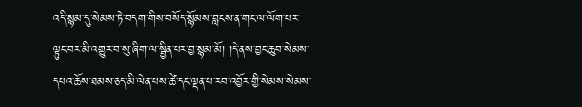འདི་སྙམ་དུ་སེམས་ཏེ་བདག་གིས་བསོད་སྙོམས་བླངས་ན་གང་ལ་ལོག་པར་ལྟུང་བར་མི་འགྱུར་བ་སུ་ཞིག་ལ་སྦྱིན་པར་བྱ་སྙམ་མོ། །དེ་ནས་བྱང་ཆུབ་སེམས་དཔའ་ཆོས་ཐམས་ཅད་མི་ལེན་པས་ཚེ་དང་ལྡན་པ་རབ་འབྱོར་གྱི་སེམས་སེམས་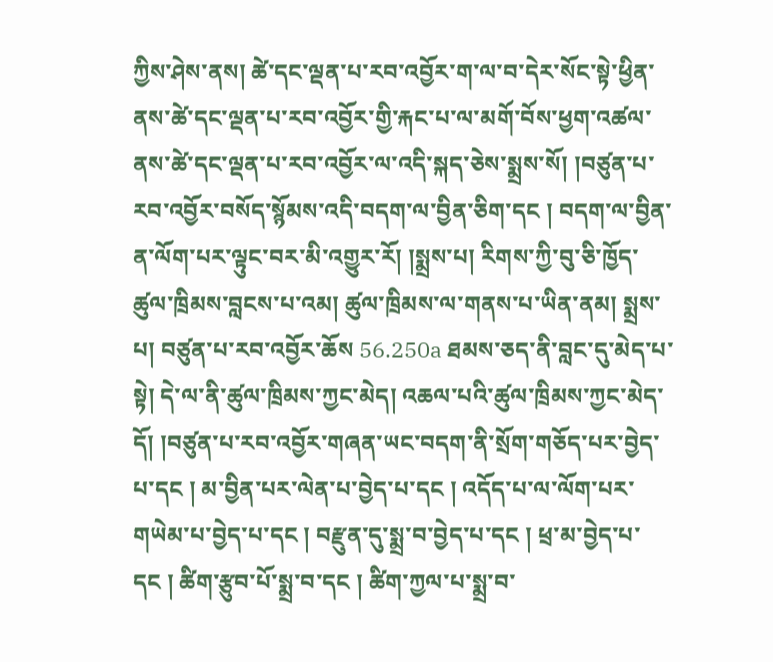ཀྱིས་ཤེས་ནས། ཚེ་དང་ལྡན་པ་རབ་འབྱོར་ག་ལ་བ་དེར་སོང་སྟེ་ཕྱིན་ནས་ཚེ་དང་ལྡན་པ་རབ་འབྱོར་གྱི་རྐང་པ་ལ་མགོ་བོས་ཕྱག་འཚལ་ནས་ཚེ་དང་ལྡན་པ་རབ་འབྱོར་ལ་འདི་སྐད་ཅེས་སྨྲས་སོ། །བཙུན་པ་རབ་འབྱོར་བསོད་སྙོམས་འདི་བདག་ལ་བྱིན་ཅིག་དང ། བདག་ལ་བྱིན་ན་ལོག་པར་ལྟུང་བར་མི་འགྱུར་རོ། །སྨྲས་པ། རིགས་ཀྱི་བུ་ཅི་ཁྱོད་ཚུལ་ཁྲིམས་བླངས་པ་འམ། ཚུལ་ཁྲིམས་ལ་གནས་པ་ཡིན་ནམ། སྨྲས་པ། བཙུན་པ་རབ་འབྱོར་ཆོས 56.250a ཐམས་ཅད་ནི་བླང་དུ་མེད་པ་སྟེ། དེ་ལ་ནི་ཚུལ་ཁྲིམས་ཀྱང་མེད། འཆལ་པའི་ཚུལ་ཁྲིམས་ཀྱང་མེད་དོ། །བཙུན་པ་རབ་འབྱོར་གཞན་ཡང་བདག་ནི་སྲོག་གཅོད་པར་བྱེད་པ་དང ། མ་བྱིན་པར་ལེན་པ་བྱེད་པ་དང ། འདོད་པ་ལ་ལོག་པར་གཡེམ་པ་བྱེད་པ་དང ། བརྫུན་དུ་སྨྲ་བ་བྱེད་པ་དང ། ཕྲ་མ་བྱེད་པ་དང ། ཚིག་རྩུབ་པོ་སྨྲ་བ་དང ། ཚིག་ཀྱལ་པ་སྨྲ་བ་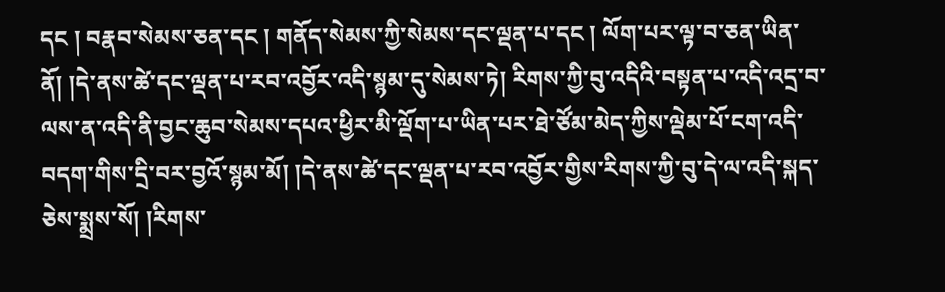དང ། བརྣབ་སེམས་ཅན་དང ། གནོད་སེམས་ཀྱི་སེམས་དང་ལྡན་པ་དང ། ལོག་པར་ལྟ་བ་ཅན་ཡིན་ནོ། །དེ་ནས་ཚེ་དང་ལྡན་པ་རབ་འབྱོར་འདི་སྙམ་དུ་སེམས་ཏེ། རིགས་ཀྱི་བུ་འདིའི་བསྟན་པ་འདི་འདྲ་བ་ལས་ན་འདི་ནི་བྱང་ཆུབ་སེམས་དཔའ་ཕྱིར་མི་ལྡོག་པ་ཡིན་པར་ཐེ་ཙོམ་མེད་ཀྱིས་ལྡེམ་པོ་ངག་འདི་བདག་གིས་དྲི་བར་བྱའོ་སྙམ་མོ། །དེ་ནས་ཚེ་དང་ལྡན་པ་རབ་འབྱོར་གྱིས་རིགས་ཀྱི་བུ་དེ་ལ་འདི་སྐད་ཅེས་སྨྲས་སོ། །རིགས་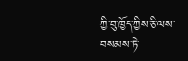ཀྱི་བུ་ཁྱོད་ཀྱིས་ཅི་ལས་བསམས་ཏེ་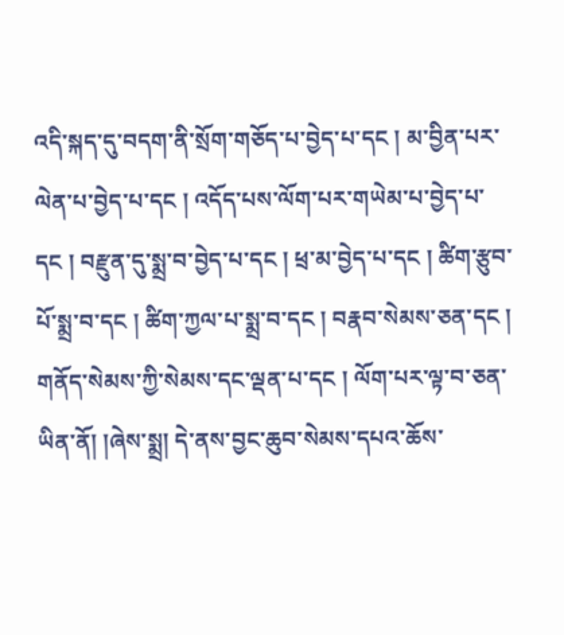འདི་སྐད་དུ་བདག་ནི་སྲོག་གཅོད་པ་བྱེད་པ་དང ། མ་བྱིན་པར་ལེན་པ་བྱེད་པ་དང ། འདོད་པས་ལོག་པར་གཡེམ་པ་བྱེད་པ་དང ། བརྫུན་དུ་སྨྲ་བ་བྱེད་པ་དང ། ཕྲ་མ་བྱེད་པ་དང ། ཚིག་རྩུབ་པོ་སྨྲ་བ་དང ། ཚིག་ཀྱལ་པ་སྨྲ་བ་དང ། བརྣབ་སེམས་ཅན་དང ། གནོད་སེམས་ཀྱི་སེམས་དང་ལྡན་པ་དང ། ལོག་པར་ལྟ་བ་ཅན་ཡིན་ནོ། །ཞེས་སྨྲ། དེ་ནས་བྱང་ཆུབ་སེམས་དཔའ་ཆོས་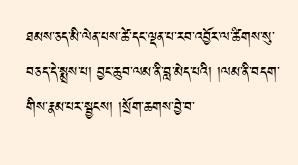ཐམས་ཅད་མི་ལེན་པས་ཚེ་དང་ལྡན་པ་རབ་འབྱོར་ལ་ཚིགས་སུ་བཅད་དེ་སྨྲས་པ། བྱང་ཆུབ་ལམ་ནི་བླ་མེད་པའི། །ལམ་ནི་བདག་གིས་རྣམ་པར་སྦྱངས། །སྲོག་ཆགས་བྱེ་བ་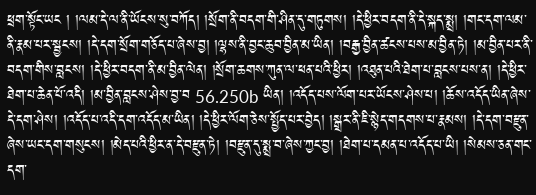ཕྲག་སྟོང་ཡང ། །ལམ་དེ་ལ་ནི་ཡོངས་སུ་བཀོད། །སྲོག་ནི་བདག་གི་ཤིན་དུ་གཏུགས། །དེ་ཕྱིར་བདག་ནི་དེ་སྐད་སྨྲ། །གང་དག་ལམ་ནི་རྣམ་པར་སྦྱངས། །དེ་དག་སྲོག་གཅོད་པ་ཞེས་བྱ། །ལྷས་ནི་བྱང་ཆུབ་བྱིན་མ་ཡིན། །བརྒྱ་བྱིན་ཚངས་པས་མ་བྱིན་ཏེ། །མ་བྱིན་པར་ནི་བདག་གིས་བླངས། །དེ་ཕྱིར་བདག་ནི་མ་བྱིན་ལེན། །སྲོག་ཆགས་ཀུན་ལ་ཕན་པའི་ཕྱིར། །འཐུན་པའི་ཐེག་པ་བླངས་པས་ན། །དེ་ཕྱིར་ཐེག་པ་ཆེན་པོ་འདི། །མ་བྱིན་བླངས་ཤེས་བྱ་བ 56.250b ཡིན། །འདོད་པས་ལོག་པར་ཡོངས་ཤེས་པ། །ཆོས་འདོད་ཡིན་ཞེས་དེ་དག་ཤེས། །འདོད་པ་འདི་དག་འདོད་མ་ཡིན། །དེ་ཕྱིར་ལོག་ཅེས་སྤྱོད་པར་བྱེད། །སྒྲར་ནི་ཇི་སྙེད་གདགས་པ་རྣམས། །དེ་དག་བརྫུན་ཞེས་ཡང་དག་གསུངས། །མེད་པའི་ཕྱིར་ན་དེ་བརྫུན་ཏེ། །བརྫུན་དུ་སྨྲ་བ་ཞེས་ཀྱང་བྱ། །ཐེག་པ་དམན་པ་འདོད་པ་ཡི། །སེམས་ཅན་གང་དག་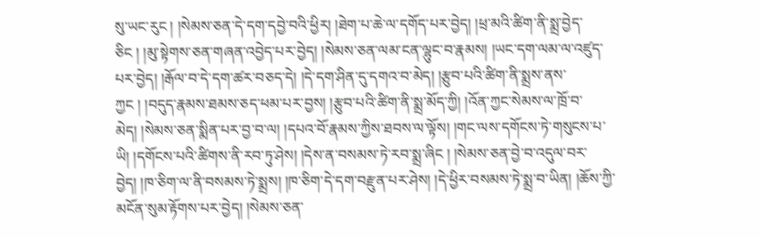སུ་ཡང་རུང ། །སེམས་ཅན་དེ་དག་དབྱེ་བའི་ཕྱིར། །ཐེག་པ་ཆེ་ལ་དགོད་པར་བྱེད། །ཕྲ་མའི་ཚིག་ནི་སྨྲ་བྱེད་ཅིང ། །མུ་སྟེགས་ཅན་གཞན་འབྱེད་པར་བྱེད། །སེམས་ཅན་ལམ་ངན་ལྷུང་བ་རྣམས། །ཡང་དག་ལམ་ལ་འཛུད་པར་བྱེད། །རྒོལ་བ་དེ་དག་ཚར་བཅད་དེ། །དེ་དག་ཤིན་དུ་དགའ་བ་མེད། །རྩུབ་པའི་ཚིག་ནི་སྨྲས་ནས་ཀྱང ། །བདུད་རྣམས་ཐམས་ཅད་ཕམ་པར་བྱས། །རྩུབ་པའི་ཚིག་ནི་སྨྲ་མོད་ཀྱི། །འོན་ཀྱང་སེམས་ལ་ཁྲོ་བ་མེད། །སེམས་ཅན་སྨིན་པར་བྱ་བ་ལ། །དཔའ་བོ་རྣམས་ཀྱིས་ཐབས་ལ་ལྟོས། །གང་ལས་དགོངས་ཏེ་གསུངས་པ་ཡི། །དགོངས་པའི་ཚིགས་ནི་རབ་ཏུ་ཤེས། །དེས་ན་བསམས་ཏེ་རབ་སྨྲ་ཞིང ། །སེམས་ཅན་བྱེ་བ་འདུལ་བར་བྱེད། །ཁ་ཅིག་ལ་ནི་བསམས་ཏེ་སྨྲས། །ཁ་ཅིག་དེ་དག་བརྫུན་པར་ཤེས། །དེ་ཕྱིར་བསམས་ཏེ་སྨྲ་བ་ཡིན། །ཆོས་ཀྱི་མངོན་སུམ་རྟོགས་པར་བྱེད། །སེམས་ཅན་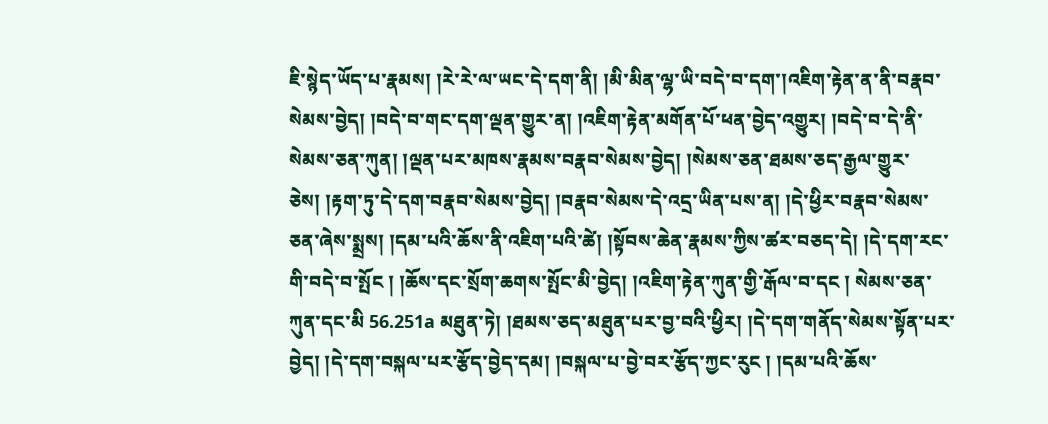ཇི་སྙེད་ཡོད་པ་རྣམས། །རེ་རེ་ལ་ཡང་དེ་དག་ནི། །མི་མིན་ལྷ་ཡི་བདེ་བ་དག་།འཇིག་རྟེན་ན་ནི་བརྣབ་སེམས་བྱེད། །བདེ་བ་གང་དག་ལྡན་གྱུར་ན། །འཇིག་རྟེན་མགོན་པོ་ཕན་བྱེད་འགྱུར། །བདེ་བ་དེ་ནི་སེམས་ཅན་ཀུན། །ལྡན་པར་མཁས་རྣམས་བརྣབ་སེམས་བྱེད། །སེམས་ཅན་ཐམས་ཅད་རྒྱལ་གྱུར་ཅེས། །རྟག་ཏུ་དེ་དག་བརྣབ་སེམས་བྱེད། །བརྣབ་སེམས་དེ་འདྲ་ཡིན་པས་ན། །དེ་ཕྱིར་བརྣབ་སེམས་ཅན་ཞེས་སྨྲས། །དམ་པའི་ཆོས་ནི་འཇིག་པའི་ཚེ། །སྟོབས་ཆེན་རྣམས་ཀྱིས་ཚར་བཅད་དེ། །དེ་དག་རང་གི་བདེ་བ་སྤོང ། །ཆོས་དང་སྲོག་ཆགས་སྤོང་མི་བྱེད། །འཇིག་རྟེན་ཀུན་གྱི་རྒོལ་བ་དང ། སེམས་ཅན་ཀུན་དང་མི 56.251a མཐུན་ཏེ། །ཐམས་ཅད་མཐུན་པར་བྱ་བའི་ཕྱིར། །དེ་དག་གནོད་སེམས་སྟོན་པར་བྱེད། །དེ་དག་བསྐལ་པར་རྩོད་བྱེད་དམ། །བསྐལ་པ་བྱེ་བར་རྩོད་ཀྱང་རུང ། །དམ་པའི་ཆོས་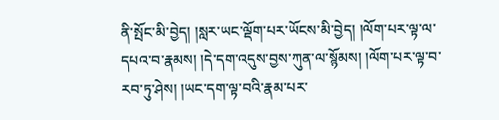ནི་སྤོང་མི་བྱེད། །སླར་ཡང་ལྡོག་པར་ཡོངས་མི་བྱེད། །ལོག་པར་ལྟ་ལ་དཔའ་བ་རྣམས། །དེ་དག་འདུས་བྱས་ཀུན་ལ་སྙོམས། །ལོག་པར་ལྟ་བ་རབ་ཏུ་ཤེས། །ཡང་དག་ལྟ་བའི་རྣམ་པར་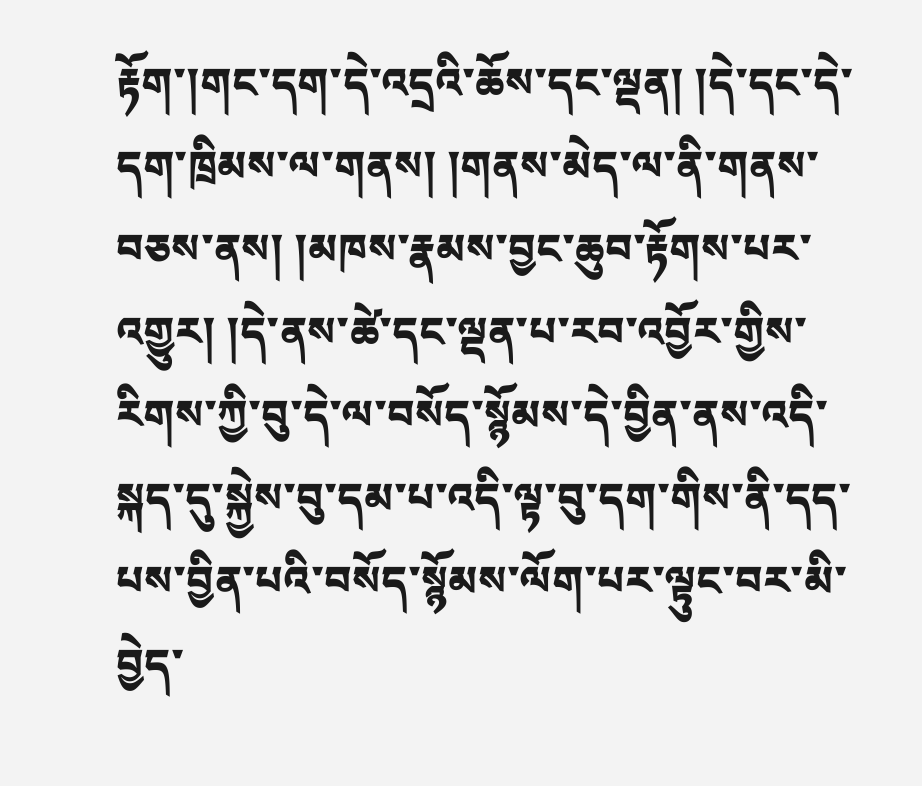རྟོག་།གང་དག་དེ་འདྲའི་ཆོས་དང་ལྡན། །དེ་དང་དེ་དག་ཁྲིམས་ལ་གནས། །གནས་མེད་ལ་ནི་གནས་བཅས་ནས། །མཁས་རྣམས་བྱང་ཆུབ་རྟོགས་པར་འགྱུར། །དེ་ནས་ཚེ་དང་ལྡན་པ་རབ་འབྱོར་གྱིས་རིགས་ཀྱི་བུ་དེ་ལ་བསོད་སྙོམས་དེ་བྱིན་ནས་འདི་སྐད་དུ་སྐྱེས་བུ་དམ་པ་འདི་ལྟ་བུ་དག་གིས་ནི་དད་པས་བྱིན་པའི་བསོད་སྙོམས་ལོག་པར་ལྟུང་བར་མི་བྱེད་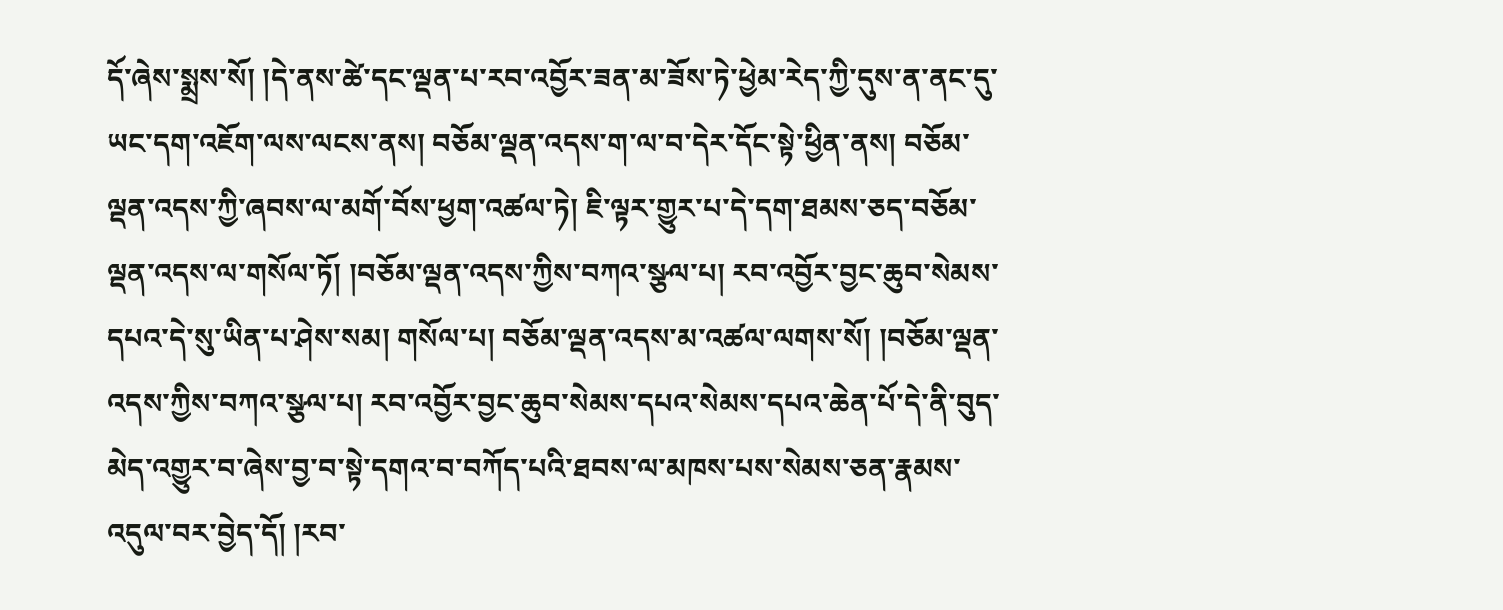དོ་ཞེས་སྨྲས་སོ། །དེ་ནས་ཚེ་དང་ལྡན་པ་རབ་འབྱོར་ཟན་མ་ཟོས་ཏེ་ཕྱེམ་རེད་ཀྱི་དུས་ན་ནང་དུ་ཡང་དག་འཇོག་ལས་ལངས་ནས། བཅོམ་ལྡན་འདས་ག་ལ་བ་དེར་དོང་སྟེ་ཕྱིན་ནས། བཅོམ་ལྡན་འདས་ཀྱི་ཞབས་ལ་མགོ་བོས་ཕྱག་འཚལ་ཏེ། ཇི་ལྟར་གྱུར་པ་དེ་དག་ཐམས་ཅད་བཅོམ་ལྡན་འདས་ལ་གསོལ་ཏོ། །བཅོམ་ལྡན་འདས་ཀྱིས་བཀའ་སྩལ་པ། རབ་འབྱོར་བྱང་ཆུབ་སེམས་དཔའ་དེ་སུ་ཡིན་པ་ཤེས་སམ། གསོལ་པ། བཅོམ་ལྡན་འདས་མ་འཚལ་ལགས་སོ། །བཅོམ་ལྡན་འདས་ཀྱིས་བཀའ་སྩལ་པ། རབ་འབྱོར་བྱང་ཆུབ་སེམས་དཔའ་སེམས་དཔའ་ཆེན་པོ་དེ་ནི་བུད་མེད་འགྱུར་བ་ཞེས་བྱ་བ་སྟེ་དགའ་བ་བཀོད་པའི་ཐབས་ལ་མཁས་པས་སེམས་ཅན་རྣམས་འདུལ་བར་བྱེད་དོ། །རབ་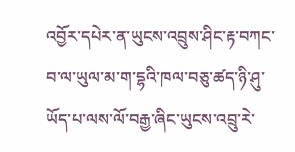འབྱོར་དཔེར་ན་ཡུངས་འབྲུས་ཤིང་རྟ་བཀང་བ་ལ་ཡུལ་མ་ག་དྷའི་ཁལ་བཅུ་ཚད་ཉི་ཤུ་ཡོད་པ་ལས་ལོ་བརྒྱ་ཞིང་ཡུངས་འབྲུ་རེ་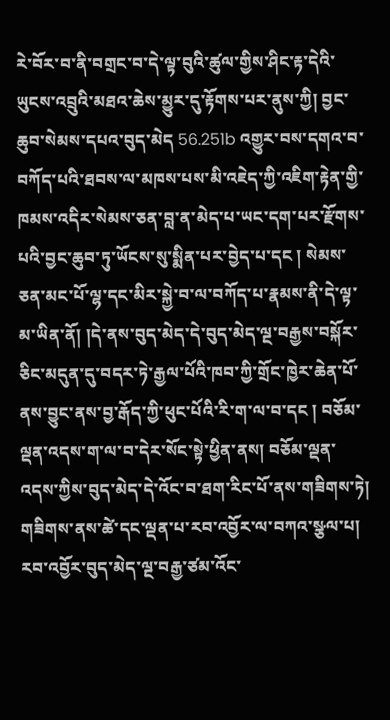རེ་བོར་བ་ནི་བགྲང་བ་དེ་ལྟ་བུའི་ཚུལ་གྱིས་ཤིང་རྟ་དེའི་ཡུངས་འབྲུའི་མཐའ་ཆེས་མྱུར་དུ་རྟོགས་པར་ནུས་ཀྱི། བྱང་ཆུབ་སེམས་དཔའ་བུད་མེད 56.251b འགྱུར་བས་དགའ་བ་བཀོད་པའི་ཐབས་ལ་མཁས་པས་མི་འཇེད་ཀྱི་འཇིག་རྟེན་གྱི་ཁམས་འདིར་སེམས་ཅན་བླ་ན་མེད་པ་ཡང་དག་པར་རྫོགས་པའི་བྱང་ཆུབ་ཏུ་ཡོངས་སུ་སྨིན་པར་བྱེད་པ་དང ། སེམས་ཅན་མང་པོ་ལྷ་དང་མིར་སྐྱེ་བ་ལ་བཀོད་པ་རྣམས་ནི་དེ་ལྟ་མ་ཡིན་ནོ། །དེ་ནས་བུད་མེད་དེ་བུད་མེད་ལྔ་བརྒྱས་བསྐོར་ཅིང་མདུན་དུ་བདར་ཏེ་རྒྱལ་པོའི་ཁབ་ཀྱི་གྲོང་ཁྱེར་ཆེན་པོ་ནས་བྱུང་ནས་བྱ་རྒོད་ཀྱི་ཕུང་པོའི་རི་ག་ལ་བ་དང ། བཅོམ་ལྡན་འདས་ག་ལ་བ་དེར་སོང་སྟེ་ཕྱིན་ནས། བཅོམ་ལྡན་འདས་ཀྱིས་བུད་མེད་དེ་འོང་བ་ཐག་རིང་པོ་ནས་གཟིགས་ཏེ། གཟིགས་ནས་ཚེ་དང་ལྡན་པ་རབ་འབྱོར་ལ་བཀའ་སྩལ་པ། རབ་འབྱོར་བུད་མེད་ལྔ་བརྒྱ་ཙམ་འོང་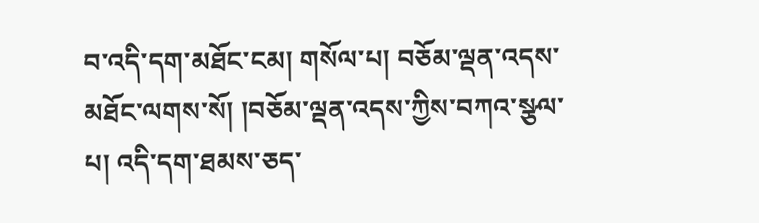བ་འདི་དག་མཐོང་ངམ། གསོལ་པ། བཅོམ་ལྡན་འདས་མཐོང་ལགས་སོ། །བཅོམ་ལྡན་འདས་ཀྱིས་བཀའ་སྩལ་པ། འདི་དག་ཐམས་ཅད་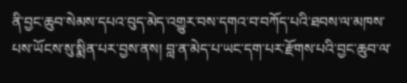ནི་བྱང་ཆུབ་སེམས་དཔའ་བུད་མེད་འགྱུར་བས་དགའ་བ་བཀོད་པའི་ཐབས་ལ་མཁས་པས་ཡོངས་སུ་སྨིན་པར་བྱས་ནས། བླ་ན་མེད་པ་ཡང་དག་པར་རྫོགས་པའི་བྱང་ཆུབ་ལ་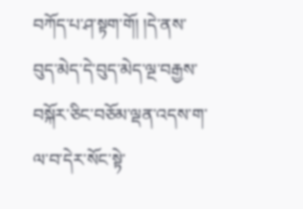བཀོད་པ་ཤ་སྟག་གོ། །དེ་ནས་བུད་མེད་དེ་བུད་མེད་ལྔ་བརྒྱས་བསྐོར་ཅིང་བཅོམ་ལྡན་འདས་ག་ལ་བ་དེར་སོང་སྟེ་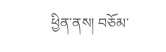ཕྱིན་ནས། བཅོམ་